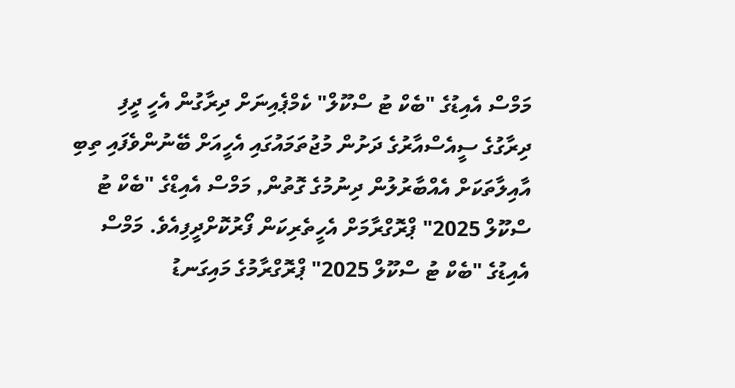މަމްސް އެއިޑުގެ "ބެކް ޓު ސްކޫލް" ކެމްޕެއިނަށް ދިރާގުން އެހީ ދީފި
ދިރާގުގެ ސީއެސްއާރުގެ ދަށުން މުޖުތަމައުގައި އެހީއަށް ބޭނުންވެފައި ތިބި އާއިލާތަކަށް އެއްބާރުލުން ދިނުމުގެ ގޮތުން, މަމްސް އެއިޑްގެ "ބެކް ޓު ސްކޫލް 2025" ޕްރޮގްރާމަށް އެހީތެރިކަން ފޯރުކޮށްދީފިއެވެ. މަމްސް އެއިޑުގެ "ބެކް ޓު ސްކޫލް 2025" ޕްރޮގްރާމުގެ މައިގަނޑު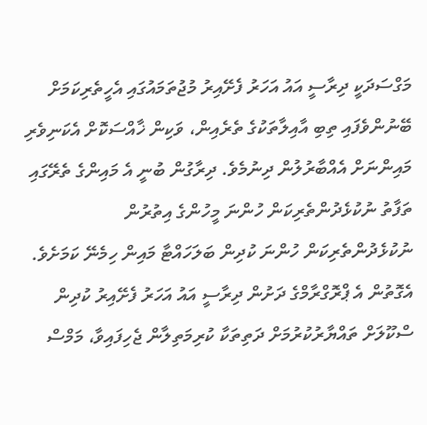މަގްސަދަކީ ދިރާސީ އައު އަހަރު ފެށޭއިރު މުޖުތަމައުގައި އެހީތެރިކަމަށް ބޭނުންވެފައި ތިބި އާއިލާތަކުގެ ތެރެއިން، ވަކިން ޚާއްސަކޮށް އެކަނިވެރި މައިންނަށް އެއްބާރުލުން ދިނުމެވެ. ދިރާގުން ބުނީ އެ މައިންގެ ތެރޭގައި ތަފާތު ނުކުޅެދުންތެރިކަން ހުންނަ މީހުންގެ އިތުރުން ނުކުޅެދުންތެރިކަން ހުންނަ ކުދިން ބަލަހައްޓާ މައިން ހިމެނޭ ކަމަށެވެ. އެގޮތުން އެ ޕްރޮގްރާމްގެ ދަށުން ދިރާސީ އައު އަހަރު ފެށޭއިރު ކުދިން ސްކޫލަށް ތައްޔާރުކުރުމަށް ދަތިތަކާ ކުރިމަތިލާން ޖެހިފައިވާ، މަމްސް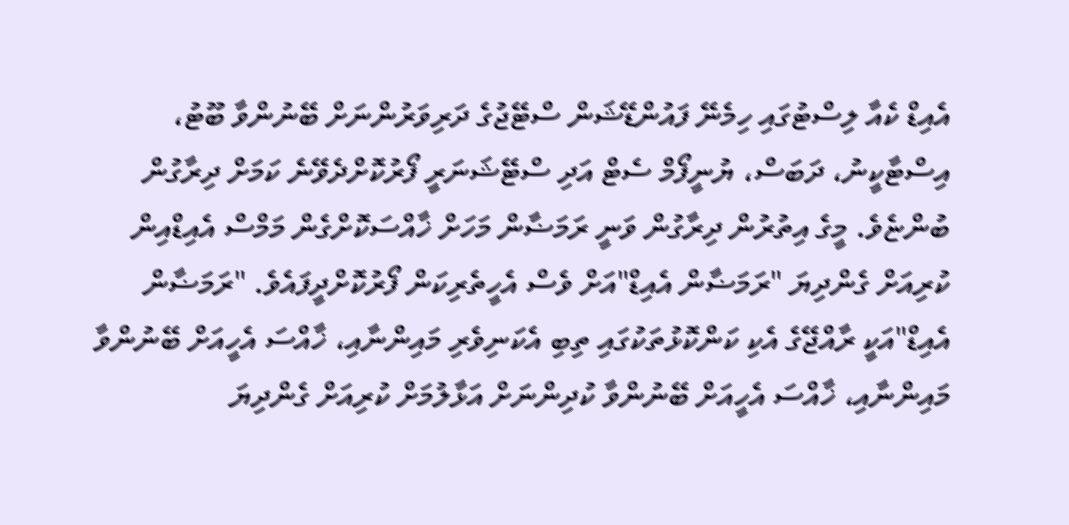އެއިޑް ކެއާ ލިސްޓުގައި ހިމެނޭ ފައުންޑޭޝަން ސްޓޭޖުގެ ދަރިވަރުންނަށް ބޭނުންވާ ބޫޓު، އިސްޓާކީނު، ދަބަސް، ޔުނީފޯމް ސެޓް އަދި ސްޓޭޝަނަރީ ފޯރުކޮށްދެވޭނެ ކަމަށް ދިރާގުން ބުންޏެވެ. މީގެ އިތުރުން ދިރާގުން ވަނީ ރަމަޟާން މަހަށް ޚާއްސަކޮށްގެން މަމްސް އެއިޑްއިން ކުރިއަށް ގެންދިޔަ "ރަމަޟާން އެއިޑް"އަށް ވެސް އެހީތެރިކަން ފޯރުކޮށްދީފައެވެ. "ރަމަޟާން އެއިޑް"އަކީ ރާއްޖޭގެ އެކި ކަންކޮޅުތަކުގައި ތިބި އެކަނިވެރި މައިންނާއި، ޚާއްސަ އެހީއަށް ބޭނުންވާ މައިންނާއި، ޚާއްސަ އެހީއަށް ބޭނުންވާ ކުދިންނަށް އަޅާލުމަށް ކުރިއަށް ގެންދިޔަ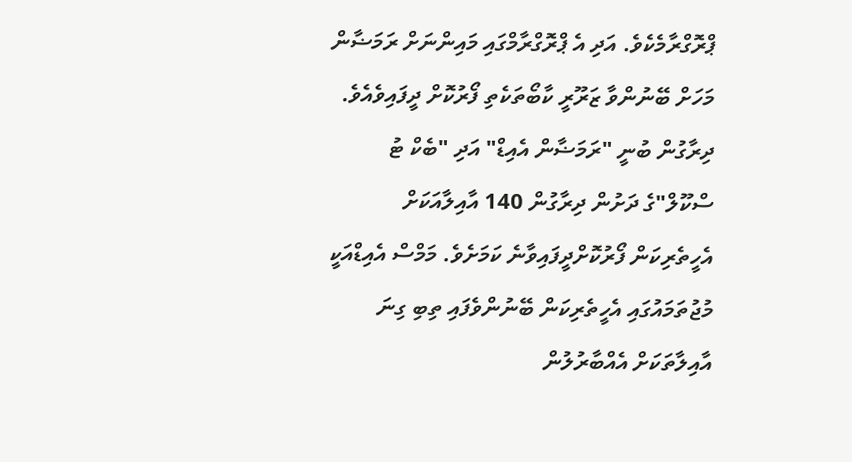ޕްރޮގްރާމެކެވެ. އަދި އެ ޕްރޮގްރާމްގައި މައިންނަށް ރަމަޟާން މަހަށް ބޭނުންވާ ޒަރޫރީ ކާބޯތަކެތި ފޯރުކޮށް ދީފައިވެއެވެ. ދިރާގުން ބުނީ "ރަމަޟާން އެއިޑް" އަދި "ބެކް ޓު ސްކޫލް"ގެ ދަށުން ދިރާގުން 140 އާއިލާއަކަށް އެހީތެރިކަން ފޯރުކޮށްދީފައިވާނެ ކަމަށެވެ. މަމްސް އެއިޑްއަކީ މުޖުތަމައުގައި އެހީތެރިކަން ބޭނުންވެފައި ތިބި ގިނަ އާއިލާތަކަށް އެއްބާރުލުން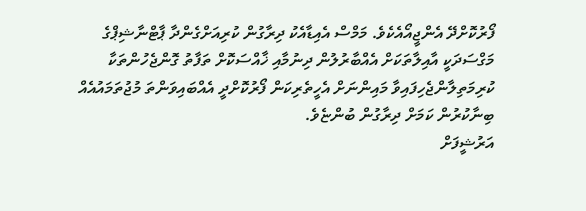ފޯރުކޮށްދޭ އެންޖީއޯއެކެވެ. މަމްސް އެއިޑާއެކު ދިރާގުން ކުރިއަށްގެންދާ ޕާޓްނާޝިޕްގެ މަގްސަދަކީ އާއިލާތަކަށް އެއްބާރުލުން ދިނުމާއި ޚާއްސަކޮށް ތަފާތު ގޮންޖެހުންތަކާ ކުރިމަތިލާންޖެހިފައިވާ މައިންނަށް އެހީތެރިކަން ފޯރުކޮށްދީ އެއްބައިވަންތަ މުޖުތަމައުއެއް ބިނާކުރުން ކަމަށް ދިރާގުން ބުންޏެވެ.
އަރުޝީފަށް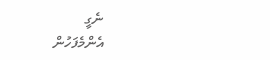ނެގީ
އެންމެފަހުން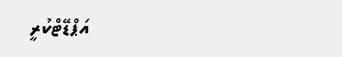އަޕްޑޭޓްކުރީ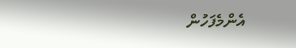އެންމެފަހުން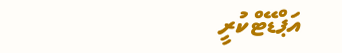އަޕްޑޭޓްކުރީ